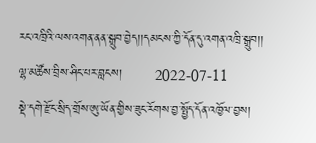རང་འཁྲིའི་ལས་འགན་ནན་སྒྲུབ་བྱེད།།དམངས་ཀྱི་དོན་དུ་འགན་འཁྲི་སྒྲུབ།།
ལྷ་མཚོས་བྲིས་ཤིང་པར་བླངས།        2022-07-11
སྡེ་དགེ་རྫོང་སྲིད་གྲོས་ཨུ་ཡོན་གྱིས་ཟུང་རོགས་བྱ་སྤྱོད་དོན་འཁྱོལ་བྱས།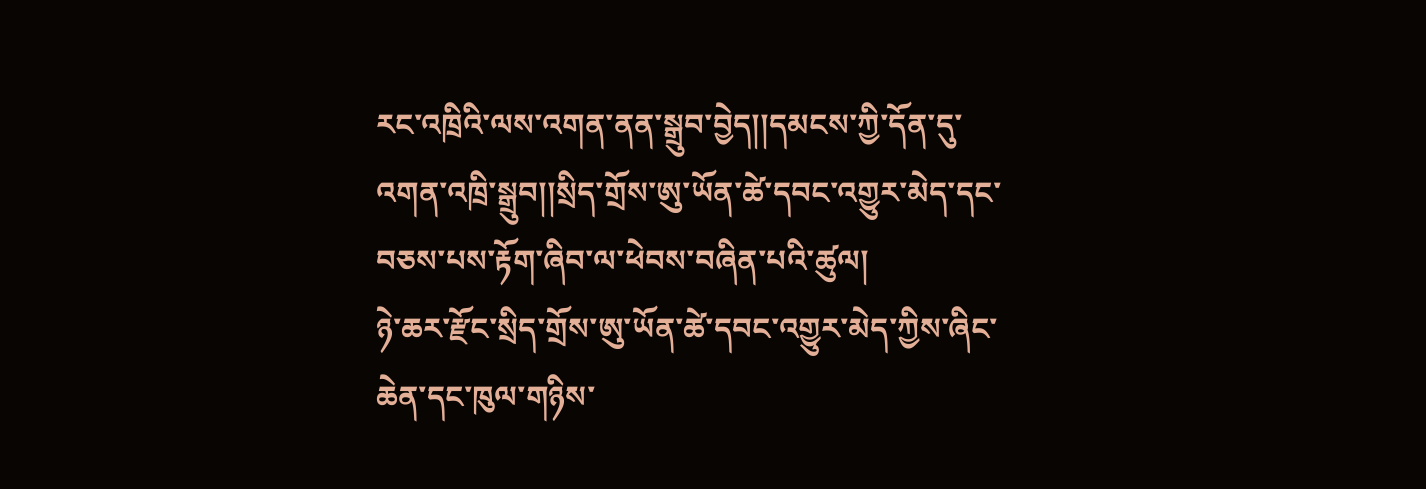རང་འཁྲིའི་ལས་འགན་ནན་སྒྲུབ་བྱེད།།དམངས་ཀྱི་དོན་དུ་འགན་འཁྲི་སྒྲུབ།།སྲིད་གྲོས་ཨུ་ཡོན་ཚེ་དབང་འགྱུར་མེད་དང་བཅས་པས་རྟོག་ཞིབ་ལ་ཕེབས་བཞིན་པའི་ཚུལ།
ཉེ་ཆར་རྫོང་སྲིད་གྲོས་ཨུ་ཡོན་ཚེ་དབང་འགྱུར་མེད་ཀྱིས་ཞིང་ཆེན་དང་ཁུལ་གཉིས་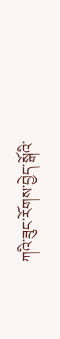ཀའི་ཟུང་རོགས་བྱེད་སྒོའི་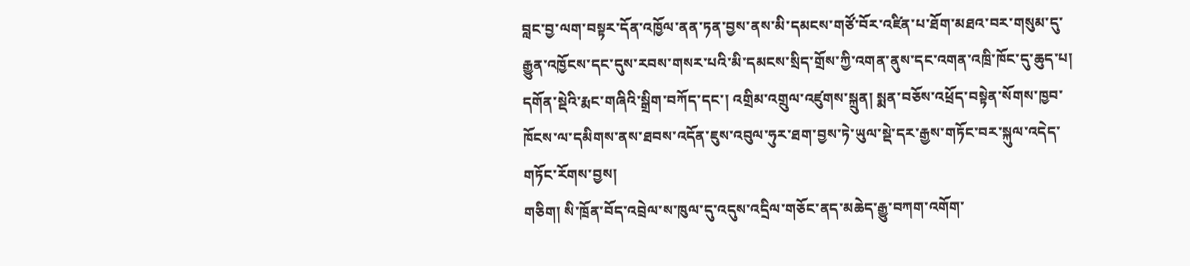བླང་བྱ་ལག་བསྟར་དོན་འཁྱོལ་ནན་ཏན་བྱས་ནས་མི་དམངས་གཙོ་བོར་འཛིན་པ་ཐོག་མཐའ་བར་གསུམ་དུ་རྒྱུན་འཁྱོངས་དང་དུས་རབས་གསར་པའི་མི་དམངས་སྲིད་གྲོས་ཀྱི་འགན་ནུས་དང་འགན་འཁྲི་ཁོང་དུ་ཆུད་པ། དགོན་སྡེའི་རྨང་གཞིའི་སྒྲིག་བཀོད་དང་། འགྲིམ་འགྲུལ་འཛུགས་སྐྲུན། སྨན་བཅོས་འཕྲོད་བསྟེན་སོགས་ཁྱབ་ཁོངས་ལ་དམིགས་ནས་ཐབས་འདོན་ཇུས་འབུལ་ཧུར་ཐག་བྱས་ཏེ་ཡུལ་སྡེ་དར་རྒྱས་གཏོང་བར་སྐུལ་འདེད་གཏོང་རོགས་བྱས།
གཅིག། སི་ཁྲོན་བོད་འབྲེལ་ས་ཁུལ་དུ་འདུས་འདྲིལ་གཅོང་ནད་མཆེད་རྒྱུ་བཀག་འགོག་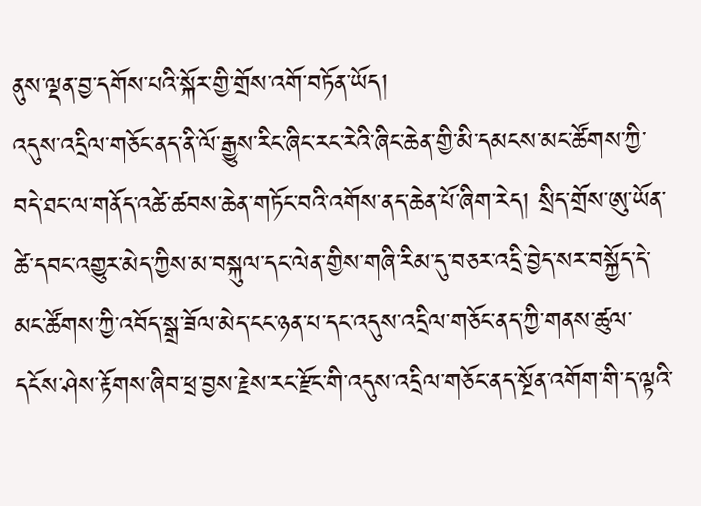ནུས་ལྡན་བྱ་དགོས་པའི་སྐོར་གྱི་གྲོས་འགོ་བཏོན་ཡོད།
འདུས་འདྲིལ་གཅོང་ནད་ནི་ལོ་རྒྱུས་རིང་ཞིང་རང་རེའི་ཞིང་ཆེན་གྱི་མི་དམངས་མང་ཚོགས་ཀྱི་བདེ་ཐང་ལ་གནོད་འཚེ་ཚབས་ཆེན་གཏོང་བའི་འགོས་ནད་ཆེན་པོ་ཞིག་རེད། སྲིད་གྲོས་ཨུ་ཡོན་ཚེ་དབང་འགྱུར་མེད་ཀྱིས་མ་བསྐུལ་དང་ལེན་གྱིས་གཞི་རིམ་དུ་བཅར་འདྲི་བྱེད་སར་བསྐྱོད་དེ་མང་ཚོགས་ཀྱི་འབོད་སྒྲ་ཟོལ་མེད་ངང་ཉན་པ་དང་འདུས་འདྲིལ་གཅོང་ནད་ཀྱི་གནས་ཚུལ་དངོས་ཤེས་རྟོགས་ཞིབ་ཕྲ་བྱས་རྗེས་རང་རྫོང་གི་འདུས་འདྲིལ་གཅོང་ནད་སྔོན་འགོག་གི་ད་ལྟའི་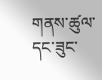གནས་ཚུལ་དང་ཟུང་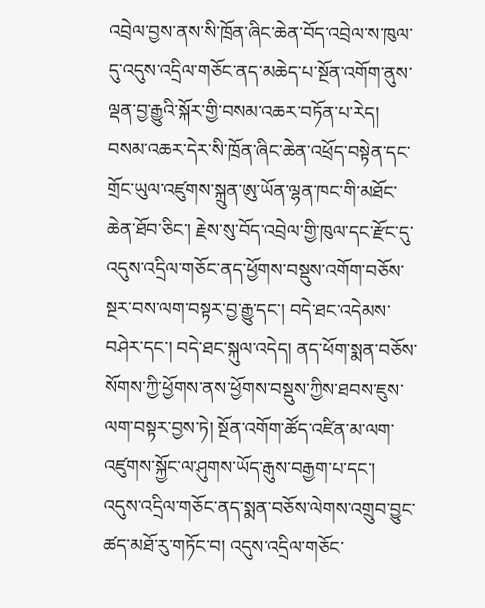འབྲེལ་བྱས་ནས་སི་ཁྲོན་ཞིང་ཆེན་བོད་འབྲེལ་ས་ཁུལ་དུ་འདུས་འདྲིལ་གཅོང་ནད་མཆེད་པ་སྔོན་འགོག་ནུས་ལྡན་བྱ་རྒྱུའི་སྐོར་གྱི་བསམ་འཆར་བཏོན་པ་རེད། བསམ་འཆར་དེར་སི་ཁྲོན་ཞིང་ཆེན་འཕྲོད་བསྟེན་དང་གྲོང་ཡུལ་འཛུགས་སྐྲུན་ཨུ་ཡོན་ལྷན་ཁང་གི་མཐོང་ཆེན་ཐོབ་ཅིང་། རྗེས་སུ་བོད་འབྲེལ་གྱི་ཁུལ་དང་རྫོང་དུ་འདུས་འདྲིལ་གཅོང་ནད་ཕྱོགས་བསྡུས་འགོག་བཅོས་སྔར་བས་ལག་བསྟར་བྱ་རྒྱུ་དང་། བདེ་ཐང་འདེམས་བཤེར་དང་། བདེ་ཐང་སྐུལ་འདེད། ནད་ཕོག་སྨན་བཅོས་སོགས་ཀྱི་ཕྱོགས་ནས་ཕྱོགས་བསྡུས་ཀྱིས་ཐབས་ཇུས་ལག་བསྟར་བྱས་ཏེ། སྔོན་འགོག་ཚོད་འཛིན་མ་ལག་འཛུགས་སྐྱོང་ལ་ཤུགས་ཡོད་རྒུས་བརྒྱག་པ་དང་། འདུས་འདྲིལ་གཅོང་ནད་སྨན་བཅོས་ལེགས་འགྲུབ་བྱུང་ཚད་མཐོ་རུ་གཏོང་བ། འདུས་འདྲིལ་གཅོང་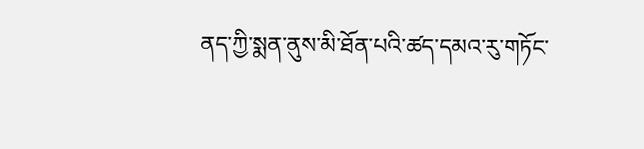ནད་ཀྱི་སྨན་ནུས་མི་ཐོན་པའི་ཚད་དམའ་རུ་གཏོང་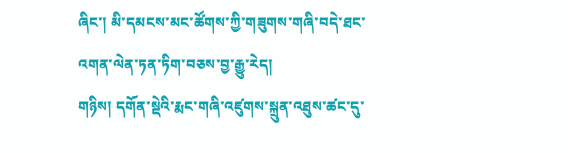ཞིང་། མི་དམངས་མང་ཚོགས་ཀྱི་གཟུགས་གཞི་བདེ་ཐང་འགན་ལེན་ཏན་ཏིག་བཅས་བྱ་རྒྱུ་རེད།
གཉིས། དགོན་སྡེའི་རྨང་གཞི་འཛུགས་སྐྲུན་འཐུས་ཚང་དུ་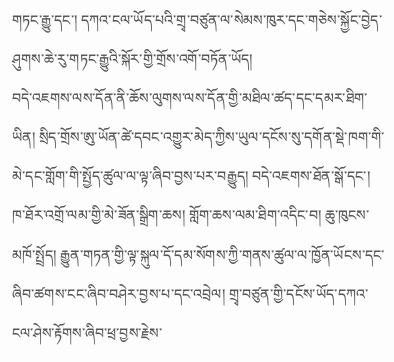གཏང་རྒྱུ་དང་། དཀའ་ངལ་ཡོད་པའི་གྲྭ་བཙུན་ལ་སེམས་ཁུར་དང་གཅེས་སྐྱོང་བྱེད་ཤུགས་ཆེ་རུ་གཏང་རྒྱུའི་སྐོར་གྱི་གྲོས་འགོ་བཏོན་ཡོད།
བདེ་འཇགས་ལས་དོན་ནི་ཆོས་ལུགས་ལས་དོན་གྱི་མཐིལ་ཚད་དང་དམར་ཐིག་ཡིན། སྲིད་གྲོས་ཨུ་ཡོན་ཚེ་དབང་འགྱུར་མེད་ཀྱིས་ཡུལ་དངོས་སུ་དགོན་སྡེ་ཁག་གི་མེ་དང་གློག་གི་སྤྱོད་ཚུལ་ལ་ལྟ་ཞིབ་བྱས་པར་བརྒྱུད། བདེ་འཇགས་ཐོན་སྒོ་དང་། ཁ་ཐོར་འགྲོ་ལམ་གྱི་མེ་ཟོན་སྒྲིག་ཆས། གློག་ཆས་ལམ་ཐིག་འདིང་བ། ཆུ་ཁུངས་མཁོ་སྤྲོད། རྒྱུན་གཏན་གྱི་ལྟ་སྐུལ་དོ་དམ་སོགས་ཀྱི་གནས་ཚུལ་ལ་ཁྱོན་ཡོངས་དང་ཞིབ་ཚགས་ངང་ཞིབ་བཤེར་བྱས་པ་དང་འབྲེལ། གྲྭ་བཙུན་གྱི་དངོས་ཡོད་དཀའ་ངལ་ཤེས་རྟོགས་ཞིབ་ཕྲ་བྱས་རྗེས་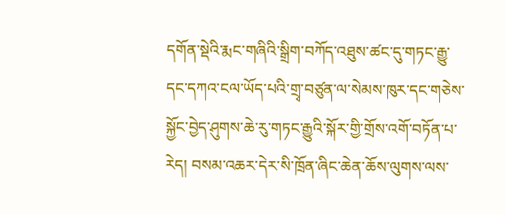དགོན་སྡེའི་རྨང་གཞིའི་སྒྲིག་བཀོད་འཐུས་ཚང་དུ་གཏང་རྒྱུ་དང་དཀའ་ངལ་ཡོད་པའི་གྲྭ་བཙུན་ལ་སེམས་ཁུར་དང་གཅེས་སྐྱོང་བྱེད་ཤུགས་ཆེ་རུ་གཏང་རྒྱུའི་སྐོར་གྱི་གྲོས་འགོ་བཏོན་པ་རེད། བསམ་འཆར་དེར་སི་ཁྲོན་ཞིང་ཆེན་ཆོས་ལུགས་ལས་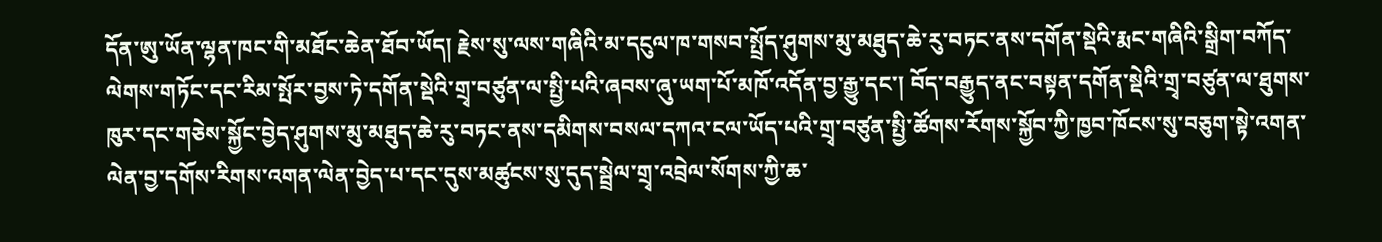དོན་ཨུ་ཡོན་ལྷན་ཁང་གི་མཐོང་ཆེན་ཐོབ་ཡོད། རྗེས་སུ་ལས་གཞིའི་མ་དངུལ་ཁ་གསབ་སྤྲོད་ཤུགས་མུ་མཐུད་ཆེ་རུ་བཏང་ནས་དགོན་སྡེའི་རྨང་གཞིའི་སྒྲིག་བཀོད་ལེགས་གཏོང་དང་རིམ་སྤོར་བྱས་ཏེ་དགོན་སྡེའི་གྲྭ་བཙུན་ལ་སྤྱི་པའི་ཞབས་ཞུ་ཡག་པོ་མཁོ་འདོན་བྱ་རྒྱུ་དང་། བོད་བརྒྱུད་ནང་བསྟན་དགོན་སྡེའི་གྲྭ་བཙུན་ལ་ཐུགས་ཁུར་དང་གཅེས་སྐྱོང་བྱེད་ཤུགས་མུ་མཐུད་ཆེ་རུ་བཏང་ནས་དམིགས་བསལ་དཀའ་ངལ་ཡོད་པའི་གྲྭ་བཙུན་སྤྱི་ཚོགས་རོགས་སྐྱོབ་ཀྱི་ཁྱབ་ཁོངས་སུ་བཅུག་སྟེ་འགན་ལེན་བྱ་དགོས་རིགས་འགན་ལེན་བྱེད་པ་དང་དུས་མཚུངས་སུ་དུད་སྦྲེལ་གྲྭ་འབྲེལ་སོགས་ཀྱི་ཆ་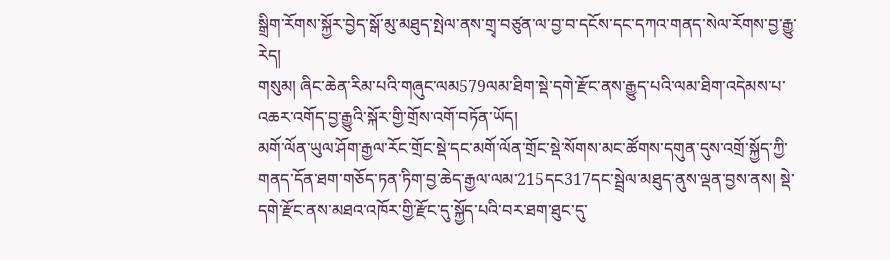སྒྲིག་རོགས་སྐྱོར་བྱེད་སྒོ་མུ་མཐུད་སྤེལ་ནས་གྲྭ་བཙུན་ལ་བྱ་བ་དངོས་དང་དཀའ་གནད་སེལ་རོགས་བྱ་རྒྱུ་རེད།
གསུམ། ཞིང་ཆེན་རིམ་པའི་གཞུང་ལམ579ལམ་ཐིག་སྡེ་དགེ་རྫོང་ནས་རྒྱུད་པའི་ལམ་ཐིག་འདེམས་པ་འཆར་འགོད་བྱ་རྒྱུའི་སྐོར་གྱི་གྲོས་འགོ་བཏོན་ཡོད།
མགོ་ལོན་ཡུལ་ཤོག་རྒྱལ་རོང་གྲོང་སྡེ་དང་མགོ་ལོན་གྲོང་སྡེ་སོགས་མང་ཚོགས་དགུན་དུས་འགྲོ་སྐྱོད་ཀྱི་གནད་དོན་ཐག་གཅོད་ཏན་ཏིག་བྱ་ཆེད་རྒྱལ་ལམ་215དང317དང་སྦྲེལ་མཐུད་ནུས་ལྡན་བྱས་ནས། སྡེ་དགེ་རྫོང་ནས་མཐའ་འཁོར་གྱི་རྫོང་དུ་སྐྱོད་པའི་བར་ཐག་ཐུང་དུ་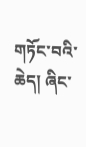གཏོང་བའི་ཆེད། ཞིང་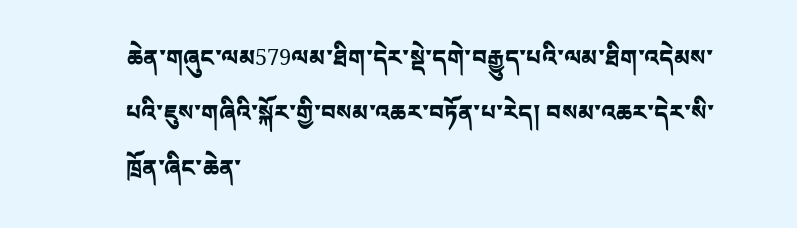ཆེན་གཞུང་ལམ579ལམ་ཐིག་དེར་སྡེ་དགེ་བརྒྱུད་པའི་ལམ་ཐིག་འདེམས་པའི་ཇུས་གཞིའི་སྐོར་གྱི་བསམ་འཆར་བཏོན་པ་རེད། བསམ་འཆར་དེར་སི་ཁྲོན་ཞིང་ཆེན་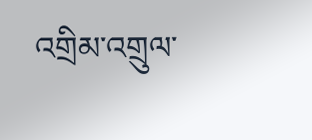འགྲིམ་འགྲུལ་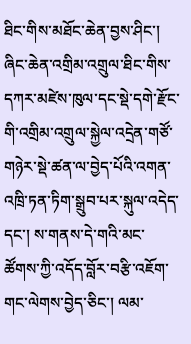ཐིང་གིས་མཐོང་ཆེན་བྱས་ཤིང་། ཞིང་ཆེན་འགྲིམ་འགྲུལ་ཐིང་གིས་དཀར་མཛེས་ཁུལ་དང་སྡེ་དགེ་རྫོང་གི་འགྲིམ་འགྲུལ་སྐྱེལ་འདྲེན་གཙོ་གཉེར་སྡེ་ཚན་ལ་བྱེད་པོའི་འགན་འཁྲི་ཏན་ཏིག་སྒྲུབ་པར་སྐུལ་འདེད་དང་། ས་གནས་དེ་གའི་མང་ཚོགས་ཀྱི་འདོད་བློར་བརྩི་འཇོག་གང་ལེགས་བྱེད་ཅིང་། ལམ་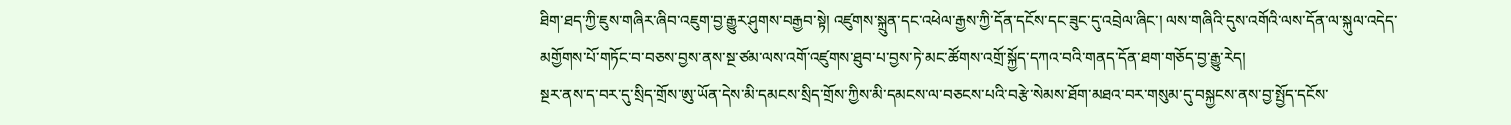ཐིག་ཐད་ཀྱི་ཇུས་གཞིར་ཞིབ་འཇུག་བྱ་རྒྱུར་ཤུགས་བརྒྱབ་སྟེ། འཛུགས་སྐྲུན་དང་འཕེལ་རྒྱས་ཀྱི་དོན་དངོས་དང་ཟུང་དུ་འབྲེལ་ཞིང་། ལས་གཞིའི་དུས་འགོའི་ལས་དོན་ལ་སྐུལ་འདེད་མགྱོགས་པོ་གཏོང་བ་བཅས་བྱས་ནས་སྔ་ཙམ་ལས་འགོ་འཛུགས་ཐུབ་པ་བྱས་ཏེ་མང་ཚོགས་འགྲོ་སྐྱོད་དཀའ་བའི་གནད་དོན་ཐག་གཅོད་བྱ་རྒྱུ་རེད།
སྔར་ནས་ད་བར་དུ་སྲིད་གྲོས་ཨུ་ཡོན་དེས་མི་དམངས་སྲིད་གྲོས་ཀྱིས་མི་དམངས་ལ་བཅངས་པའི་བརྩེ་སེམས་ཐོག་མཐའ་བར་གསུམ་དུ་བསྐྱངས་ནས་བྱ་སྤྱོད་དངོས་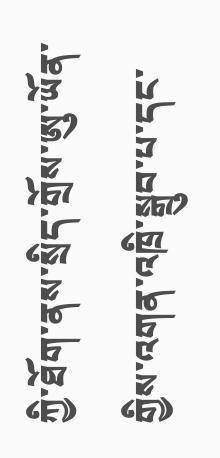ཀྱི་ཐོག་ནས་སྲིད་གྲོས་ཨུ་ཡོན་གྱིས་འགན་འཁྲི་སྒྲུབ་པ་དང་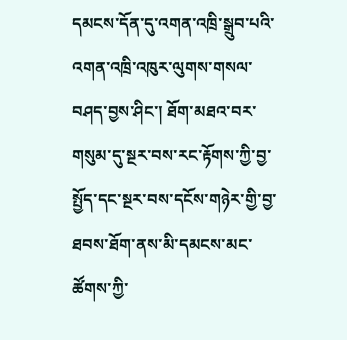དམངས་དོན་དུ་འགན་འཁྲི་སྒྲུབ་པའི་འགན་འཁྲི་འཁུར་ལུགས་གསལ་བཤད་བྱས་ཤིང་། ཐོག་མཐའ་བར་གསུམ་དུ་སྔར་བས་རང་རྟོགས་ཀྱི་བྱ་སྤྱོད་དང་སྔར་བས་དངོས་གཉེར་གྱི་བྱ་ཐབས་ཐོག་ནས་མི་དམངས་མང་ཚོགས་ཀྱི་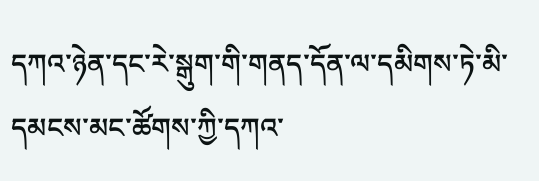དཀའ་ཉེན་དང་རེ་སྒུག་གི་གནད་དོན་ལ་དམིགས་ཏེ་མི་དམངས་མང་ཚོགས་ཀྱི་དཀའ་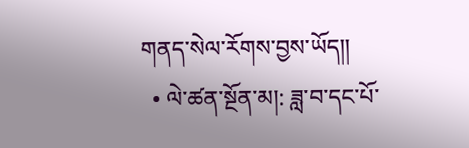གནད་སེལ་རོགས་བྱས་ཡོད།།
  • ལེ་ཚན་སྔོན་མ།: ཟླ་བ་དང་པོ་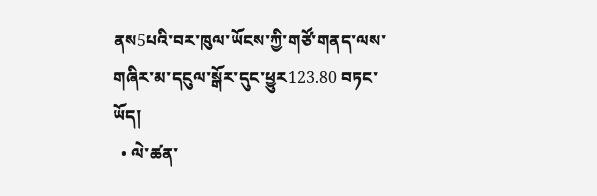ནས5པའི་བར་ཁུལ་ཡོངས་ཀྱི་གཙོ་གནད་ལས་གཞིར་མ་དངུལ་སྒོར་དུང་ཕྱུར123.80 བཏང་ཡོད།
  • ལེ་ཚན་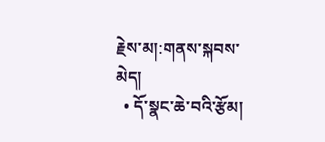རྗེས་མ།:གནས་སྐབས་མེད།
  • དོ་སྣང་ཆེ་བའི་རྩོམ།